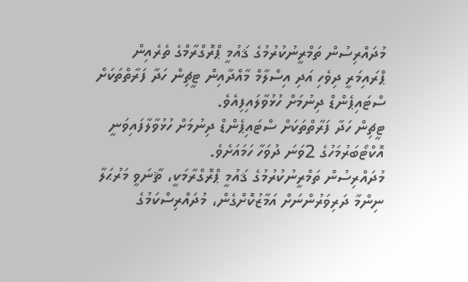މުދައްރިސުން ތަމްރީނުކުރުމުގެ ޤައުމީ ޕްރޮގްރާމްގެ ތެރެއިން ޕްރައިމަރީ ދިވެހި އަދި އިސްލާމް މާއްދާއިން ޓީޗިން ހަދާ ފަރާތްތަކަށް ސްޓައިޕެންޑް ދިނުމަށް ހުޅުވާލައިފިއެވެ.
ޓީޗިން ހަދާ ފަރާތްތަކަށް ސްޓައިޕެންޑް ދިނުމަށް ހުޅުވާލާފައިވަނީ އޮކްޓޯބަރުމަހުގެ 2ވަނަ ދުވަހާ ހަމައަށެވެ.
މުދައްރިސުން ތަމްރީނުކުރުމުގެ ޤައުމީ ޕްރޮގްރާމަކީ، ޘާނަވީ މަރުޙަލާ ނިންމާ ދަރިވަރުންނަށް އަމާޒުކޮށްގެން، މުދައްރިސްކަމުގެ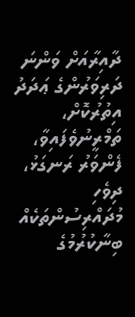ދާއިރާއަށް ވަންނަ ދަރިވަރުންގެ ޢަދަދު އިތުރުކޮށް، ތަމްރީނުވެފައިވާ، ފެންވަރު ރަނގަޅު، ދިވެހި މުދައްރިސުންތަކެއް ބިނާކުރުމުގެ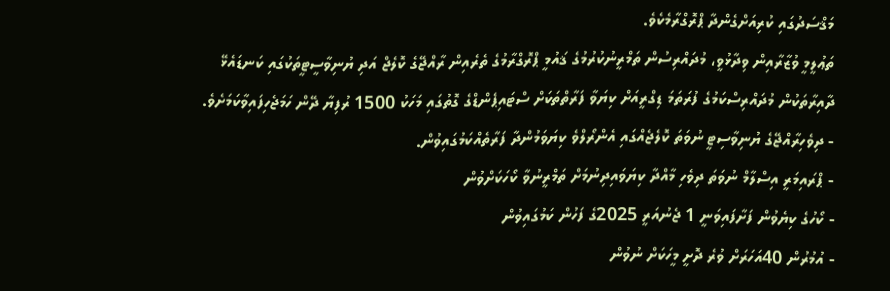މަޤްސަދުގައި ކުރިއަށްގެންދާ ޕްރޮގްރާމެކެވެ.
ތަޢުލީމީ ވުޒާރާއިން ވިދާޅުވީ، މުދައްރިސުން ތަމްރީނުކުރުމުގެ ޤައުމީ ޕްރޮގްރާމުގެ ތެރެއިން ރާއްޖޭގެ ކޮލެޖް އަދި ޔުނިވާސީޓީތަކުގައި ކަނޑައެޅޭ ދާއިރާތަކުން މުދައްރިސްކަމުގެ ފުރަތަމަ ޑިގްރީއަށް ކިޔަވާ ފަރާތްތަކަށް ސްޓައިޕެންޑްގެ ގޮތުގައި މަހަކު 1500 ރުފިޔާ ދޭން ހަމަޖެހިފައިވާކަމަށެވެ.
- ދިވެހިރާއްޖޭގެ ޔުނިވާސިޓީ ނުވަތަ ކޮލެޖެއްގައި އެންރޯލްވެ ކިޔަވަމުންދާ ފަރާތެއްކަމުގައިވުން.
- ޕްރައިމަރީ އިސްލާމް ނުވަތަ ދިވެހި މާއްދާ ކިޔަވައިދިނުމަށް ތަމްރީނުވާ ކޯހަކަށްވުން
- ކޯހުގެ ކިޔެވުން ފަށާފައިވަނީ 1 ޖެނުއަރީ 2025ގެ ފަހުން ކަމުގައިވުން
- އުމުރުން 40އަހަރަށް ވުރެ ދޮށީ މީހަކަށް ނުވުން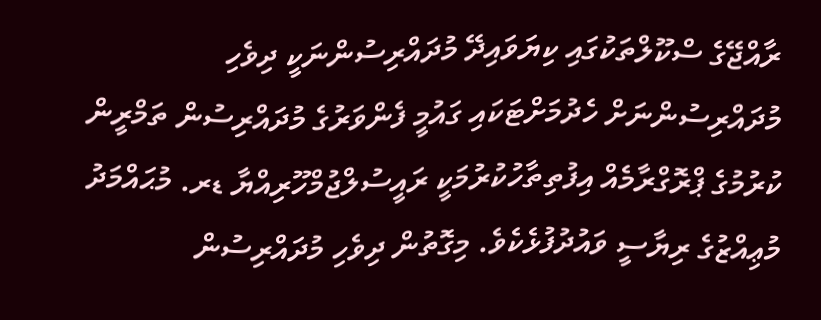ރާއްޖޭގެ ސްކޫލްތަކުގައި ކިޔަވައިދޭ މުދައްރިސުންނަކީ ދިވެހި މުދައްރިސުންނަށް ހެދުމަށްޓަކައި ގައުމީ ފެންވަރުގެ މުދައްރިސުން ތަމްރީން ކުރުމުގެ ޕްރޮގްރާމެއް އިފުތިތާހުކުރުމަކީ ރައީސުލްޖުމްހޫރިއްޔާ ޑރ. މުޙައްމަދު މުޢިއްޒުގެ ރިޔާސީ ވައުދުފުޅެކެވެ. މިގޮތުން ދިވެހި މުދައްރިސުން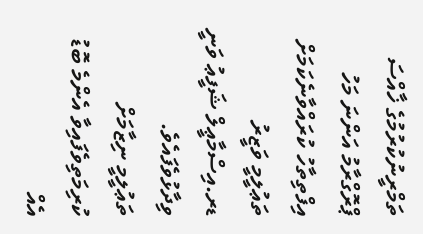ތަމްރީނުކުރުމުގެ ޚާއްސަ ޕްރޮގްރާމު އަންނަ މަހު އިފްތިތާހު ކުރައްވާނެކަމަށް ތަޢުލީމީ ވަޒީރު ޑރ.އިސްމާޢީލް ޝަފީޢު ވަނީ ވިދާޅުވެފައެވެ.
ތަޢުލީމީ ނިޒާމަށް ކުރިމަތިވެފައިވާ އެންމެ ބޮޑު އެއް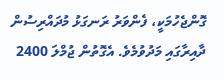ގޮންޖެހުމަކީ، ފެންވަރު ރަނގަޅު މުދައްރިސުން ދާއިރާގައި މަދުވުމެވެ. އެގޮތުން ޖުމްލަ 2400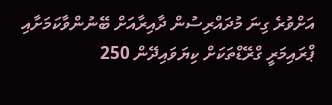އަށްވުރެ ގިނަ މުދައްރިސުން ދާއިރާއަށް ބޭނުންވާކަމަށާއި ޕްރައިމަރީ ގްރޭޑްތަކަށް ކިޔަވައިދޭން 250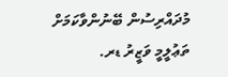މުދައްރިސުން ބޭނުންވާކަމަށް ތަޢުލީމީ ވަޒީރު ޑރ.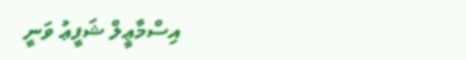އިސްމާޢީލް ޝަފީޢު ވަނީ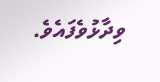ވިދާޅުވެފައެވެ.